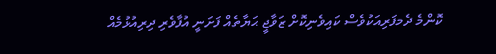ކޮންމެ ދެމފަރިއަކުވެސް ކައިވެނިކޮށް ޒަވާޖީ ޙަޔާތެއް ފަށަނީ އުފާވެރި ދިރިއުޅުމެއް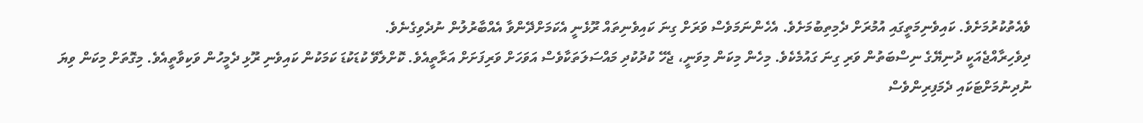ވެއެތުކުރުމަށެވެ. ކައިވެނިމަތީގައި އުމުރަށް ދެމިތިބުމަށެވެ. އެހެންނަމަވެސް ވަރަށް ގިނަ ކައިވެނިތައް ރޫޅެނީ އެކަމަށްދޭންވާ އެއްބާރުލުން ނުދެވިގެނެވެ.
ދިވެހިރާއްޖެއަކީ ދުނިޔޭގެ ނިސްބަތުން ވަރި ގިނަ ގައުމެކެވެ. މިހެން މިކަން މިވަނީ، ޖެހޭ ކުދުކުދި މައްސަލަތަކާވެސް އަވަހަށް ވަރިފަށަށް އަރާތީއެވެ. ކޮށްލެވޭ ކުޑަކުޑަ ކަމަކުން ކައިވެނި ރޫޅި ދެމީހުން ވަކިވާތީއެވެ. މިގޮތަށް މިކަން ވިޔަ ނުދިނުމަށްޓަކައި ދެމަފިރިންވެސް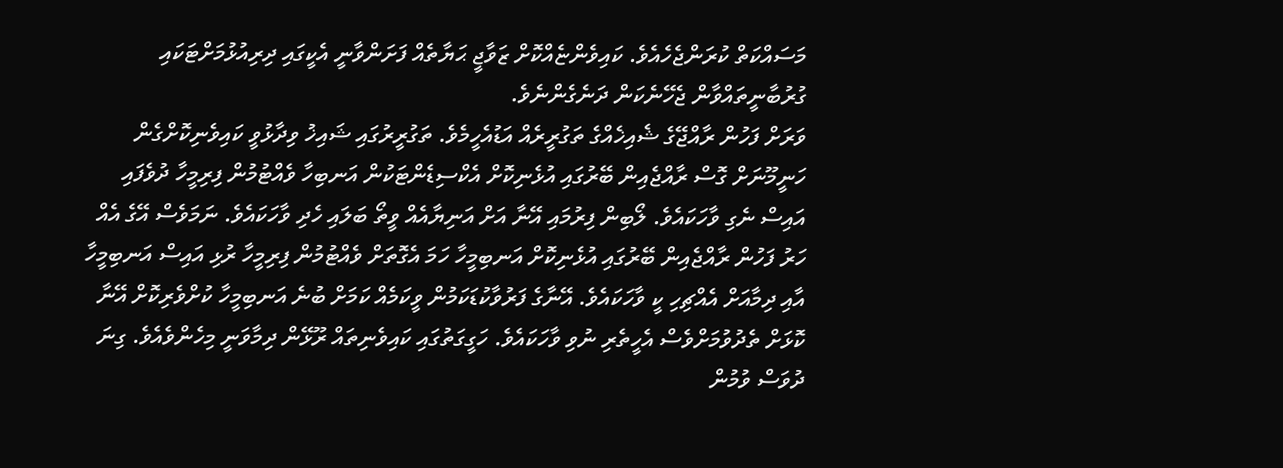މަސައްކަތް ކުރަންޖެހެއެވެ. ކައިވެންޏެއްކޮށް ޒަވާޖީ ޙަޔާތެއް ފަށަންވާނީ އެކީގައި ދިރިއުޅުމަށްޓަކައި ގުރުބާނީތައްވާން ޖެހޭނެކަން ދަނެގެންނެވެ.
ވަރަށް ފަހުން ރާއްޖޭގެ ޝެއިޚެއްގެ ތަގުރީރެއް އަޑުއެހީމެވެ. ތަގުރީރުގައި ޝައިޚު ވިދާޅުވީ ކައިވެނިކޮށްގެން ހަނީމޫނަށް ގޮސް ރާއްޖެއިން ބޭރުގައި އުޅެނިކޮށް އެކްސިޑެންޓަކުން އަނބިހާ ވެއްޓުމުން ފިރިމީހާ ދުވެފައި އައިސް ނެގި ވާހަކައެވެ. ލޯބިން ފިރުމައި އޭނާ އަށް އަނިޔާއެއް ވީތޯ ބަލައި ހެދި ވާހަކައެވެ. ނަމަވެސް އޭގެ އެއް ހަރު ފަހުން ރާއްޖެއިން ބޭރުގައި އުޅެނިކޮށް އަނބިމީހާ ހަމަ އެގޮތަށް ވެއްޓުމުން ފިރިމީހާ ރުޅި އައިސް އަނބިމީހާ އާއި ދިމާއަށް އެއްޗިހި ކީ ވާހަކައެވެ. އޭނާގެ ފަރުވާކުޑަކަމުން ވީކަމެއް ކަމަށް ބުނެ އަނބިމީހާ ކުށްވެރިކޮށް އޭނާ ކޮޅަށް ތެދުވުމަށްވެސް އެހީތެރި ނުވި ވާހަކައެވެ. ހަގީގަތުގައި ކައިވެނިތައް ރޫޅޭން ދިމާވަނީ މިހެންވެއެވެ. ގިނަ ދުވަސް ވުމުން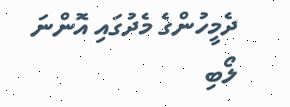ދެމީހުންގެ މެދުގައި އޮންނަ ލޯބި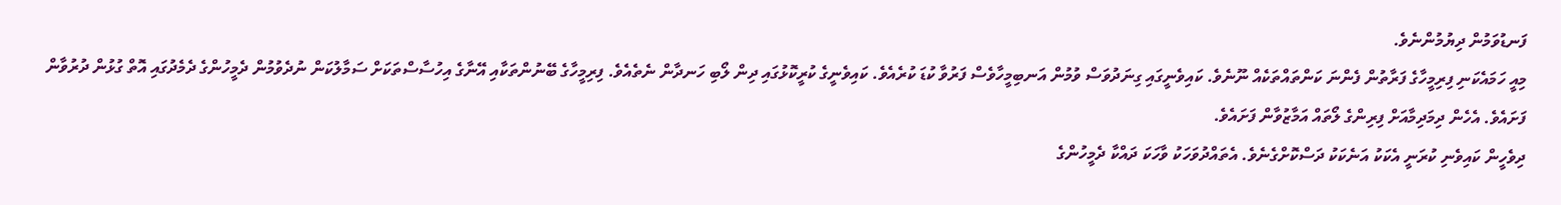ފަނޑުވަމުން ދިޔުމުންނެވެ.
މިއީ ހަމައެކަނި ފިރިމީހާގެ ފަރާތުން ފެންނަ ކަންތައްތަކެއް ނޫނެވެ. ކައިވެނީގައި ގިނަދުވަސް ވުމުން އަނބިމީހާވެސް ފަރުވާ ކުޑަ ކުރެއެވެ. ކައިވެނީގެ ކުރީކޮޅުގައި ދިން ލޯބި ހަނދާން ނެތެއެވެ. ފިރިމީހާގެ ބޭނުންތަކާއި އޭނާގެ އިހުސާސްތަކަށް ސަމާލުކަން ނުދެވުމުން ދެމީހުންގެ ދެމެދުގައި އޮތް ގުޅުން ދުރުވާން ފަށައެވެ. އެހެން ދިމަދިމާއަށް ފިރިންގެ ލޯތައް އަމާޒުވާން ފަށައެވެ.
ދިވެހީން ކައިވެނި ކުރަނީ އެކަކު އަނެކަކު ދަސްކޮށްގެނެވެ. އެތައްދުވަހަކު ވާހަކަ ދައްކާ ދެމީހުންގެ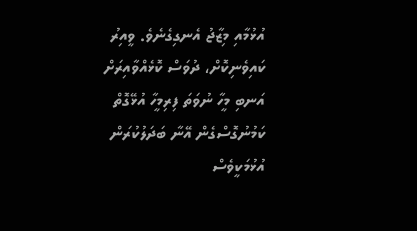އުޅުމާއި މިޒާޖު އެނގިގެނެވެ. ވީއިރު ކައިވެނިކޮށް، ދުވަސް ކޮޅެއްވާއިރަށް އަނބި މީހާ ނުވަތަ ފިރިމީހާ އުޅޭގޮތް ކަމުނުގޮސްގެން އޭނާ ބަދަލުކުރަން އުޅުމަކީވެސް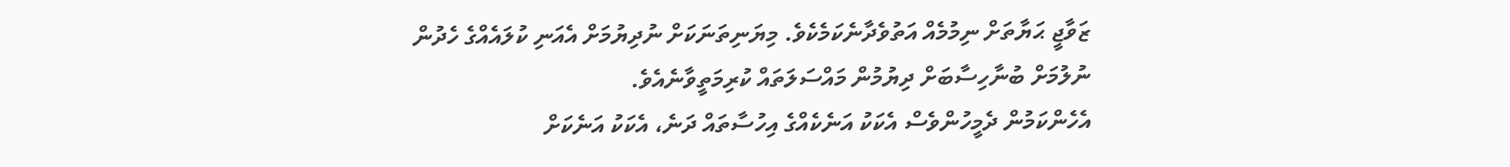ޒަވާޖީ ޙަޔާތަށް ނިމުމެއް އަތުވެދާނެކަމެކެވެ. މިޔަނިތަނަކަށް ނުދިޔުމަށް އެއަނި ކުލައެއްގެ ހެދުން ނުލުމަށް ބުނާހިސާބަށް ދިޔުމުން މައްސަލަތައް ކުރިމަތީވާނެއެވެ.
އެހެންކަމުން ދެމީހުންވެސް އެކަކު އަނެކެއްގެ އިހުސާތައް ދަނެ، އެކަކު އަނެކަށް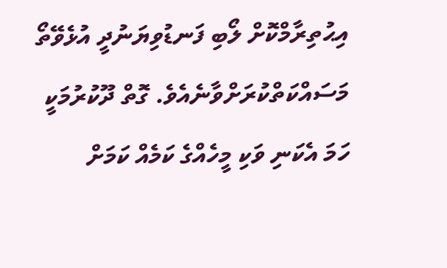އިޙުތިރާމްކޮށް ލޯބި ފަނޑުވިޔަނުދީ އުޅެވޭތޯ މަސައްކަތްކުރަށްވާނެއެވެ. ގޮތް ދޫކުރުމަކީ ހަމަ އެކަނި ވަކި މީހެއްގެ ކަމެއް ކަމަށް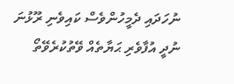ނުހަދައި ދެމީހުންވެސް ކައިވެނި ރޫޅުނަ ނުދީ އުފާވެރި ޙަޔާތެއް ވޭތުކުރެވޭތޯ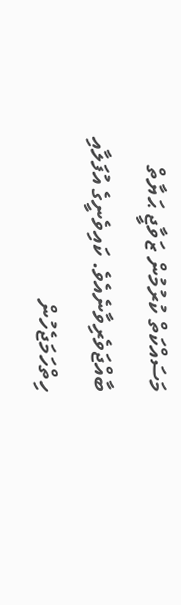މަސައްކަތް ކުރުމުން ޒަވާޖީ ޙަޔާތް ބާއްޖަވެރިވާނެއެވެ. ކައިވެނީގެ އުފަލާއި ހިތްހަމަޖެހުން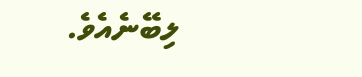ލިބޭނެއެވެ.